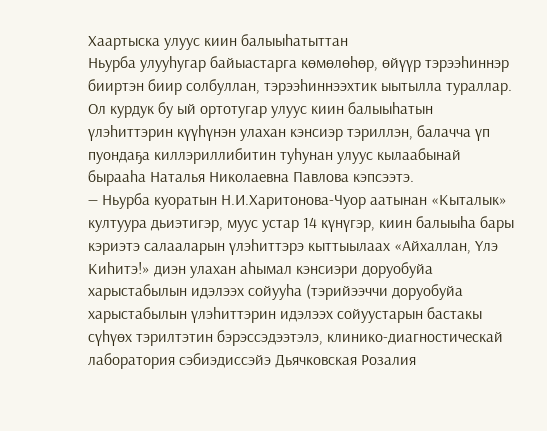Хаартыска улуус киин балыыһатыттан
Ньурба улууһугар байыастарга көмөлөһөр, өйүүр тэрээһиннэр бииртэн биир солбуллан, тэрээһиннээхтик ыытылла тураллар. Ол курдук бу ый ортотугар улуус киин балыыһатын үлэһиттэрин күүһүнэн улахан кэнсиэр тэриллэн, балачча үп пуондаҕа киллэриллибитин туһунан улуус кылаабынай бырааһа Наталья Николаевна Павлова кэпсээтэ.
— Ньурба куоратын Н.И.Харитонова-Чуор аатынан «Кыталык» култуура дьиэтигэр, муус устар 14 күнүгэр, киин балыыһа бары кэриэтэ салааларын үлэһиттэрэ кыттыылаах «Айхаллан, Үлэ Киһитэ!» диэн улахан аһымал кэнсиэри доруобуйа харыстабылын идэлээх сойууһа (тэрийээччи доруобуйа харыстабылын үлэһиттэрин идэлээх сойуустарын бастакы сүһүөх тэрилтэтин бэрэссэдээтэлэ, клинико-диагностическай лаборатория сэбиэдиссэйэ Дьячковская Розалия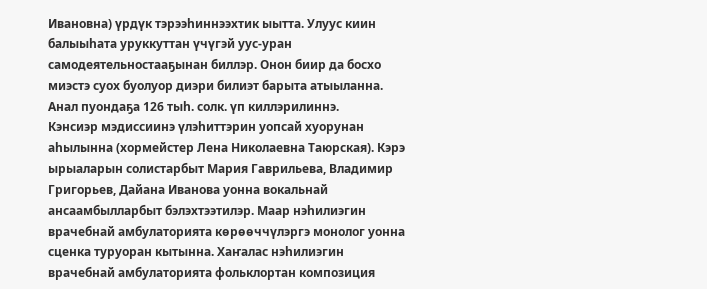Ивановна) үрдүк тэрээһиннээхтик ыытта. Улуус киин балыыһата уруккуттан үчүгэй уус-уран самодеятельностааҕынан биллэр. Онон биир да босхо миэстэ суох буолуор диэри билиэт барыта атыыланна. Анал пуондаҕа 126 тыһ. солк. үп киллэрилиннэ.
Кэнсиэр мэдиссиинэ үлэһиттэрин уопсай хуорунан аһылынна (хормейстер Лена Николаевна Таюрская). Кэрэ ырыаларын солистарбыт Мария Гаврильева, Владимир Григорьев, Дайана Иванова уонна вокальнай ансаамбылларбыт бэлэхтээтилэр. Маар нэһилиэгин врачебнай амбулаторията көрөөччүлэргэ монолог уонна сценка туруоран кытынна. Хаҥалас нэһилиэгин врачебнай амбулаторията фольклортан композиция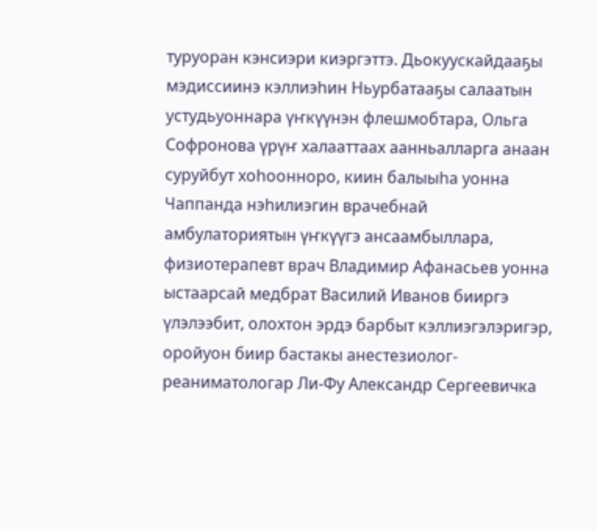туруоран кэнсиэри киэргэттэ. Дьокуускайдааҕы мэдиссиинэ кэллиэһин Ньурбатааҕы салаатын устудьуоннара үҥкүүнэн флешмобтара, Ольга Софронова үрүҥ халааттаах аанньалларга анаан суруйбут хоһоонноро, киин балыыһа уонна Чаппанда нэһилиэгин врачебнай амбулаториятын үҥкүүгэ ансаамбыллара, физиотерапевт врач Владимир Афанасьев уонна ыстаарсай медбрат Василий Иванов бииргэ үлэлээбит, олохтон эрдэ барбыт кэллиэгэлэригэр, оройуон биир бастакы анестезиолог-реаниматологар Ли-Фу Александр Сергеевичка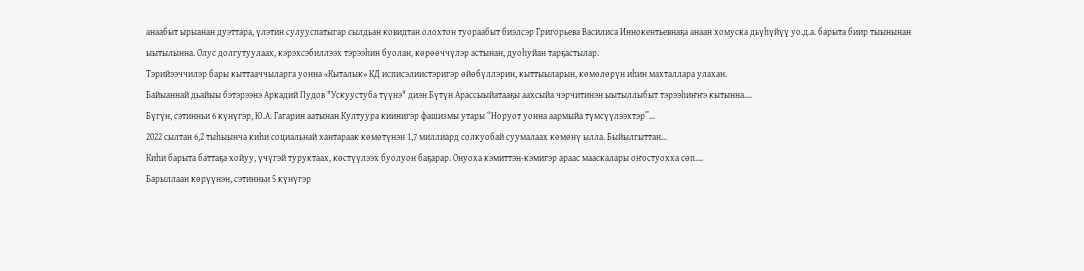анаабыт ырыанан дуэттара, үлэтин сулууспатыгар сылдьан ковидтан олохтон туораабыт биэлсэр Григорьева Василиса Иннокентьевнаҕа анаан хомуска дьүһүйүү уо.д.а. барыта биир тыынынан ыытылынна. Олус долгутуулаах, кэрэхсэбиллээх тэрээһин буолан, көрөөччүлэр астынан, дуоһуйан тарҕастылар.
Тэрийээччилэр бары кыттааччыларга уонна «Кыталык» КД исписэлиистэригэр өйөбүллэрин, кыттыыларын, көмөлөрүн иһин махталлара улахан.
Байыаннай дьайыы бэтэрээнэ Аркадий Пудов "Ускуустуба түүнэ" диэн Бүтүн Арассыыйатааҕы аахсыйа чэрчитинэн ыытыллыбыт тэрээһиҥҥэ кытынна.…
Бүгүн, сэтинньи 6 күнүгэр, Ю.А. Гагарин аатынан Култуура киинигэр фашизмы утары “Норуот уонна аармыйа түмсүүлээхтэр”…
2022 сылтан 6,2 тыһыынча киһи социальнай хантараак көмөтүнэн 1,7 миллиард солкуобай суумалаах көмөнү ылла. Быйылгыттан…
Киһи барыта баттаҕа хойуу, үчүгэй туруктаах, көстүүлээх буолуон баҕарар. Онуоха кэмиттэн-кэмигэр араас мааскалары оҥостуохха сөп.…
Барыллаан көрүүнэн, сэтинньи 5 күнүгэр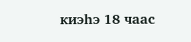киэһэ 18 чаас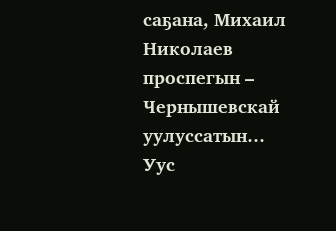саҕана, Михаил Николаев проспегын – Чернышевскай уулуссатын…
Уус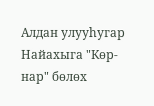Алдан улууһугар Найахыга "Көр-нар" бөлөх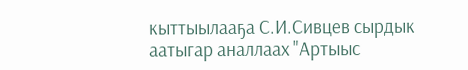кыттыылааҕа С.И.Сивцев сырдык аатыгар аналлаах "Артыыс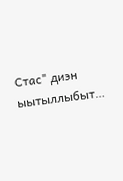Стас" диэн ыытыллыбыт…